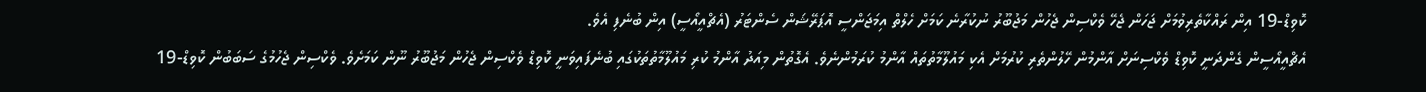ކޮވިޑް-19 އިން ރައްކާތެރިވުމަށް ޖަހަން ޖެހޭ ވެކްސިން ޖެހުން މަޖުބޫރު ނުކުރާނެ ކަމަށް ހެލްތް އިމަޖަންސީ އޮޕަރޭޝަން ސެންޓަރު (އެޗްއީއޯސީ) އިން ބުނެފި އެވެ.
އެޗްއީއޯސީން ގެންދަނީ ކޮވިޑް ވެކްސިނަށް އާންމުން ހޭލުންތެރި ކުރުމަށް އެކި މައުލޫމާތުތައް އާންމު ކުރަމުންނެވެ. އެގޮތުން މިއަދު އާންމު ކުރި މައުލޫމާތުތަކުގައި ބުނެފައިވަނީ ކޮވިޑް ވެކްސިން ޖެހުން މަޖުބޫރު ނޫން ކަމަށެވެ. ވެކްސިން ޖެހުމުގެ ސަބަބުން ކޮވިޑް-19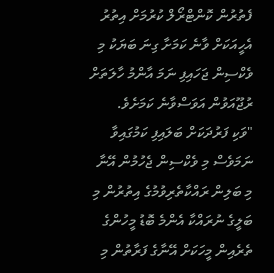ފެތުރުން ކޮންޓްރޯލް ކުރުމަށް އިތުރު އެހީއަކަށް ވާނެ ކަމަށާ ގިނަ ބަޔަކު މި ވެކްސިން ޖަހައިފި ނަމަ އާންމު ހާލަތަށް ރުޖޫއަވުން އަވަސްވާނެ ކަމަށެވެ.
"ވަކި ފަރުދަކަށް ބަލައިފި ކަމުގައިވާ ނަމަވެސް މި ވެކްސިން ޖެހުމުން އޭނާ މި ބަލިން ރައްކާތެރިވުމުގެ އިތުރުން މި ބަލީގެ ނުރައްކާ އެންމެ ބޮޑު މީހުންގެ ތެރެއިން މީހަކަށް އޭނާގެ ފަރާތުން މި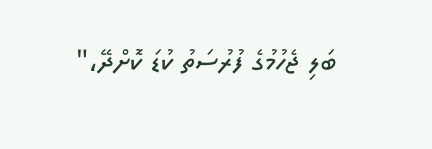ބަލި ޖެހުމުގެ ފުރުސަތު ކުޑަ ކޮށްދޭ،"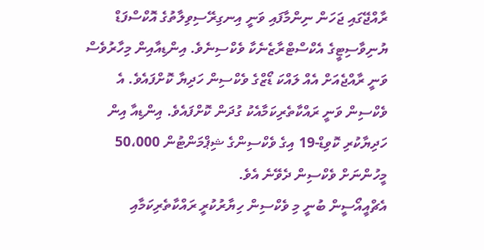ރާއްޖޭގައި ޖަހަން ނިންމާފައި ވަނީ އިނގިރޭސިވިލާތުގެ އޮކްސްފަޑް ޔުނިވާސިޓީގެ އެކްސްޓްރާޒެނެކާ ވެކްސިނެވެ. އިންޑިއާއިން މިހާރުވެސް ވަނީ ރާއްޖެއަށް އެއް ލައްކަ ޑޯޒްގެ ވެކްސިން ހަދިޔާ ކޮށްފައެވެ. އެ ވެކްސިން ވަނީ ރައްކާތެރިކަމާއެކު ގުދަން ކޮށްފައެވެ. އިންޑިއާ އިން ހަދިޔާކުރި ކޮވިޑް-19 އިގެ ވެކްސިންގެ ޝިޕްމަންޓުން 50،000 މީހުންނަށް ވެކްސިން ދެވޭނެ އެވެ.
އެޗްއީއޯސީން ބުނީ މި ވެކްސިން ހިޔާރުކުރީ ރައްކާތެރިކަމާއި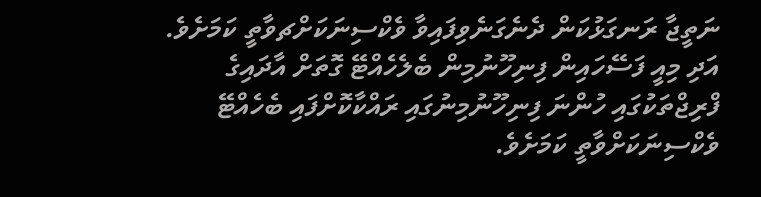ނަތީޖާ ރަނގަޅުކަން ދެނެގަނެވިފައިވާ ވެކްސިނަކަށްޗވާތީ ކަމަށެވެ. އަދި މިއީ ފަސޭހައިން ފިނިހޫނުމިން ބެލެހެއްޓޭ ގޮތަށް އާދައިގެ ފްރިޖްތަކުގައި ހުންނަ ފިނިހޫނުމިނުގައި ރައްކާކޮށްފައި ބެހެއްޓޭ ވެކްސިނަކަށްވާތީ ކަމަށެވެ.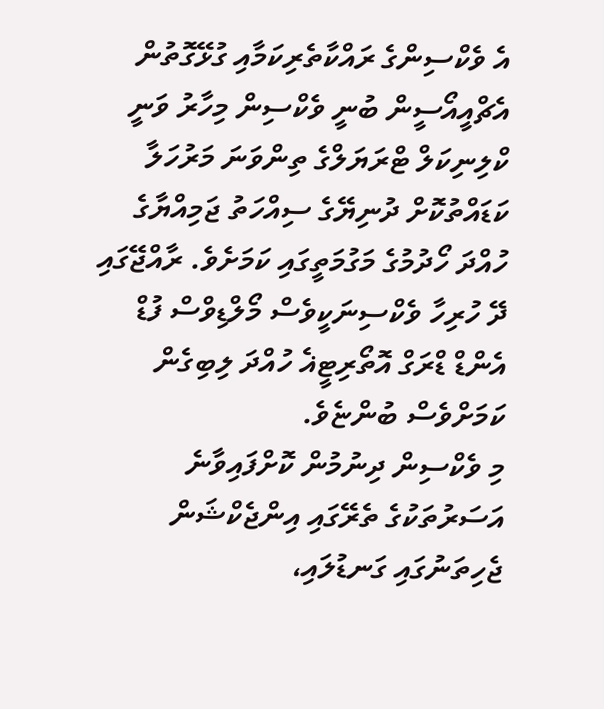އެ ވެކްސިންގެ ރައްކާތެރިކަމާއި ގުޅޭގޮތުން އެޗްއީއޯސީން ބުނީ ވެކްސިން މިހާރު ވަނީ ކްލިނިކަލް ޓްރަޔަލްގެ ތިންވަނަ މަރުހަލާ ކަޑައްތުކޮށް ދުނިޔޭގެ ސިއްހަތު ޖަމިއްޔާގެ ހުއްދަ ހޯދުމުގެ މަގުމަތީގައި ކަމަށެވެ. ރާއްޖޭގައި ދޭ ހުރިހާ ވެކްސިނަކީވެސް މޯލްޑިވްސް ފުޑް އެންޑް ޑްރަގް އޮތޯރިޓީޣެ ހުއްދަ ލިބިގެން ކަމަށްވެސް ބުންޏެވެ.
މި ވެކްސިން ދިނުމުން ކޮށްފައިވާނެ އަސަރުތަކުގެ ތެރޭގައި އިންޖެކްޝަން ޖެހިތަނުގައި ގަނޑުލައި،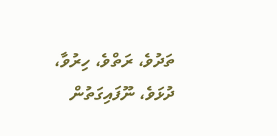ތަދުވެ، ރަތްވެ، ހިރުވާ، ދުޅަވެ، ނޫފައިގަތުން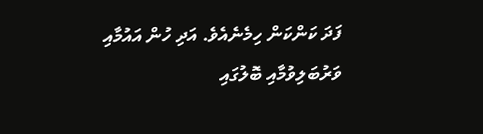ފަދަ ކަންކަން ހިމެނެއެވެ. އަދި ހުން އައުމާއި ވަރުބަލިވުމާއި ބޮލުގައި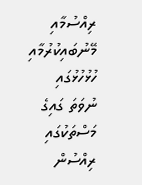ރިއްސުމާއި މޭނުބައިކުރުމާއި ހުޅުހުޅުގައި ނުވަތަ ގައިގެ މަސްތަކުގައި ރިއްސުން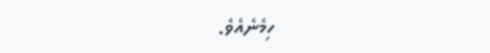ހިމެނެއެވެ.